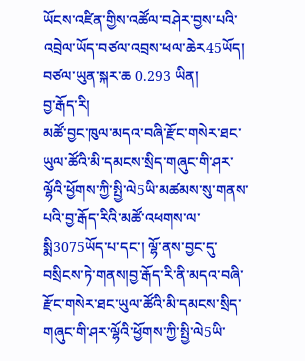ཡོངས་འཛིན་གྱིས་འཚོལ་བཤེར་བྱས་པའི་འབྲེལ་ཡོད་བཙལ་འབྲས་ཕལ་ཆེར45ཡོད།  བཙལ་ཡུན་སྐར་ཆ 0.293 ཡིན།
བྱ་རྒོད་རི།
མཚོ་བྱང་ཁུལ་མདའ་བཞི་རྫོང་གསེར་ཐང་ཡུལ་ཚོའི་མི་དམངས་སྲིད་གཞུང་གི་ཤར་ལྷོའི་ཕྱོགས་ཀྱི་སྤྱི་ལེ5ཡི་མཚམས་སུ་གནས་པའི་བྱ་རྒོད་རིའི་མཚོ་འཕགས་ལ་སྨི3075ཡོད་པ་དང་། ལྷོ་ནས་བྱང་དུ་བསྲིངས་ཏེ་གནས།བྱ་རྒོད་རི་ནི་མདའ་བཞི་རྫོང་གསེར་ཐང་ཡུལ་ཚོའི་མི་དམངས་སྲིད་གཞུང་གི་ཤར་ལྷོའི་ཕྱོགས་ཀྱི་སྤྱི་ལེ5ཡི་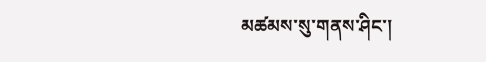མཚམས་སུ་གནས་ཤིང་།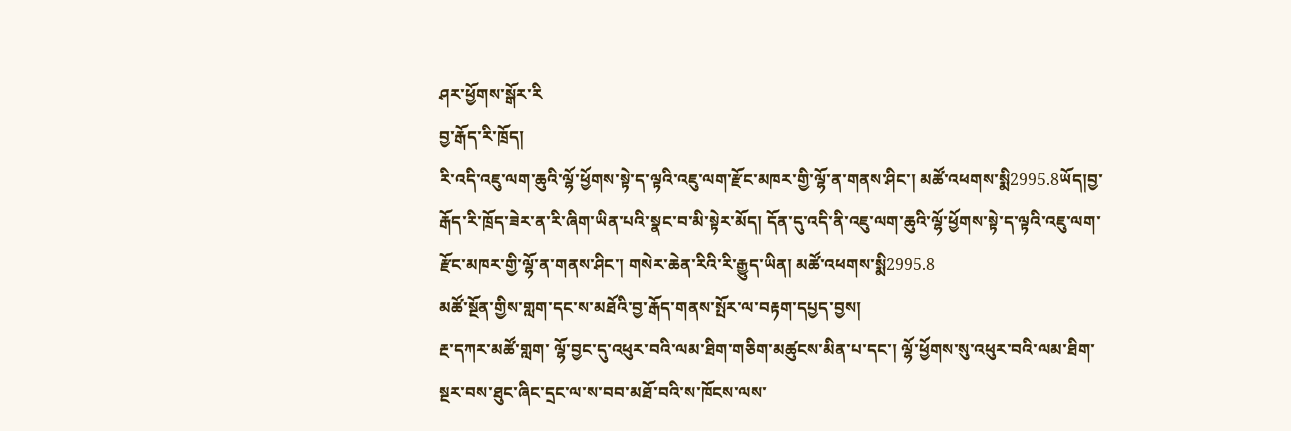ཤར་ཕྱོགས་སྒོར་རི
བྱ་རྒོད་རི་ཁྲོད།
རི་འདི་འཇུ་ལག་ཆུའི་ལྷོ་ཕྱོགས་སྟེ་ད་ལྟའི་འཇུ་ལག་རྫོང་མཁར་གྱི་ལྷོ་ན་གནས་ཤིང་། མཚོ་འཕགས་སྨི2995.8ཡོད།བྱ་རྒོད་རི་ཁྲོད་ཟེར་ན་རི་ཞིག་ཡིན་པའི་སྣང་བ་མི་སྟེར་མོད། དོན་དུ་འདི་ནི་འཇུ་ལག་ཆུའི་ལྷོ་ཕྱོགས་སྟེ་ད་ལྟའི་འཇུ་ལག་རྫོང་མཁར་གྱི་ལྷོ་ན་གནས་ཤིང་། གསེར་ཆེན་རིའི་རི་རྒྱུད་ཡིན། མཚོ་འཕགས་སྨི2995.8
མཚོ་སྔོན་གྱིས་གླག་དང་ས་མཐོའི་བྱ་རྒོད་གནས་སྤོར་ལ་བརྟག་དཔྱད་བྱས།
རྔ་དཀར་མཚོ་གླག་ ལྷོ་བྱང་དུ་འཕུར་བའི་ལམ་ཐིག་གཅིག་མཚུངས་མིན་པ་དང་། ལྷོ་ཕྱོགས་སུ་འཕུར་བའི་ལམ་ཐིག་སྔར་བས་ཐུང་ཞིང་དྲང་ལ་ས་བབ་མཐོ་བའི་ས་ཁོངས་ལས་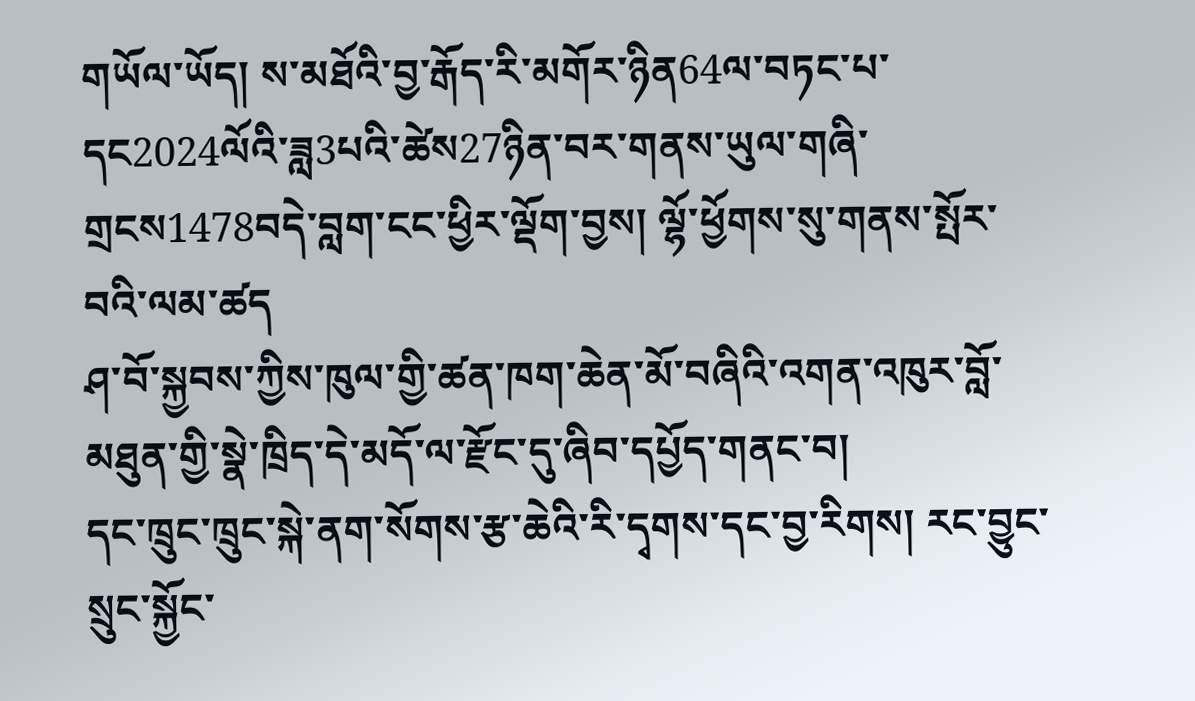གཡོལ་ཡོད། ས་མཐོའི་བྱ་རྒོད་རི་མགོར་ཉིན64ལ་བཏང་པ་དང2024ལོའི་ཟླ3པའི་ཚེས27ཉིན་བར་གནས་ཡུལ་གཞི་གྲངས1478བདེ་བླག་ངང་ཕྱིར་ལྡོག་བྱས། ལྷོ་ཕྱོགས་སུ་གནས་སྤོར་བའི་ལམ་ཚད
ཤ་བོ་སྐྱབས་ཀྱིས་ཁུལ་གྱི་ཚན་ཁག་ཆེན་མོ་བཞིའི་འགན་འཁུར་བློ་མཐུན་གྱི་སྣེ་ཁྲིད་དེ་མདོ་ལ་རྫོང་དུ་ཞིབ་དཔྱོད་གནང་བ།
དང་ཁྲུང་ཁྲུང་སྐེ་ནག་སོགས་རྩ་ཆེའི་རི་དྭགས་དང་བྱ་རིགས། རང་བྱུང་སྲུང་སྐྱོང་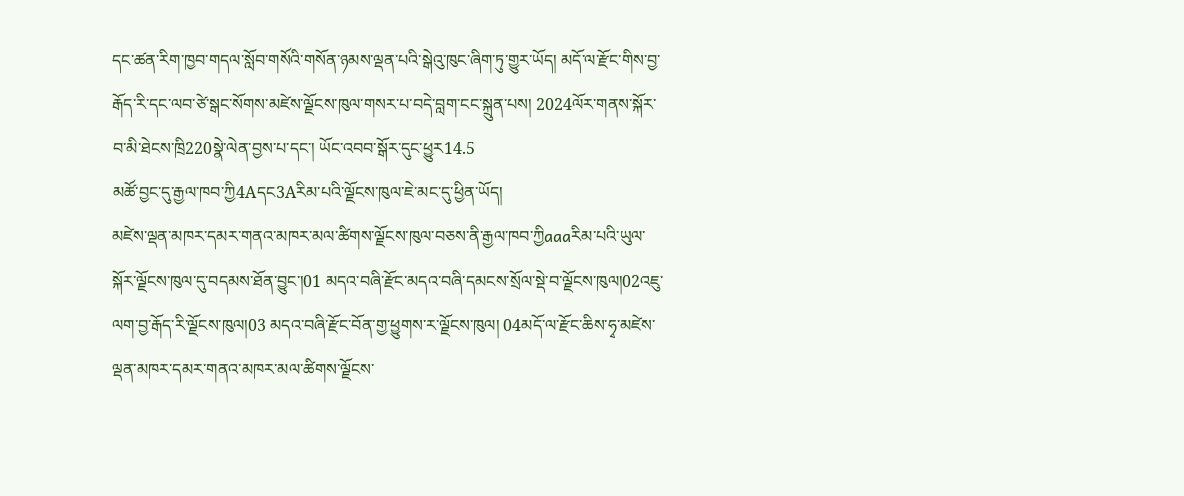དང་ཚན་རིག་ཁྱབ་གདལ་སློབ་གསོའི་གསོན་ཉམས་ལྡན་པའི་སྒེའུ་ཁུང་ཞིག་ཏུ་གྱུར་ཡོད། མདོ་ལ་རྫོང་གིས་བྱ་རྒོད་རི་དང་ལབ་ཙེ་སྒང་སོགས་མཛེས་ལྗོངས་ཁུལ་གསར་པ་བདེ་བླག་ངང་སྐྲུན་པས། 2024ལོར་གནས་སྐོར་བ་མི་ཐེངས་ཁྲི220སྣེ་ལེན་བྱས་པ་དང་། ཡོང་འབབ་སྒོར་དུང་ཕྱུར14.5
མཚོ་བྱང་དུ་རྒྱལ་ཁབ་ཀྱི4Aདང3Aརིམ་པའི་ལྗོངས་ཁུལ་ཇེ་མང་དུ་ཕྱིན་ཡོད།
མཛེས་ལྡན་མཁར་དམར་གནའ་མཁར་མལ་ཚིགས་ལྗོངས་ཁུལ་བཅས་ནི་རྒྱལ་ཁབ་ཀྱིaaaརིམ་པའི་ཡུལ་སྐོར་ལྗོངས་ཁུལ་དུ་བདམས་ཐོན་བྱུང་།01 མདའ་བཞི་རྫོང་མདའ་བཞི་དམངས་སྲོལ་སྡེ་བ་ལྗོངས་ཁུལ།02འཇུ་ལག་བྱ་རྒོད་རི་ལྗོངས་ཁུལ།03 མདའ་བཞི་རྫོང་བོན་གྱ་ཕྱུགས་ར་ལྗོངས་ཁུལ། 04མདོ་ལ་རྫོང་ཆིས་ཧྭ་མཛེས་ལྡན་མཁར་དམར་གནའ་མཁར་མལ་ཚིགས་ལྗོངས་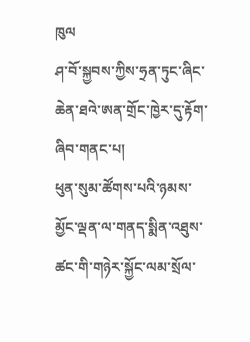ཁུལ
ཤ་བོ་སྐྱབས་ཀྱིས་ཧྲན་ཏུང་ཞིང་ཆེན་ཐའེ་ཨན་གྲོང་ཁྱེར་དུ་རྟོག་ཞིབ་གནང་པ།
ཕུན་སུམ་ཚོགས་པའི་ཉམས་མྱོང་ལྡན་ལ་གནད་སྨིན་འཐུས་ཚང་གི་གཉེར་སྐྱོང་ལམ་སྲོལ་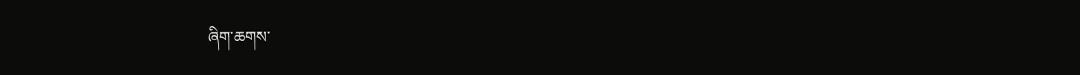ཞིག་ཆགས་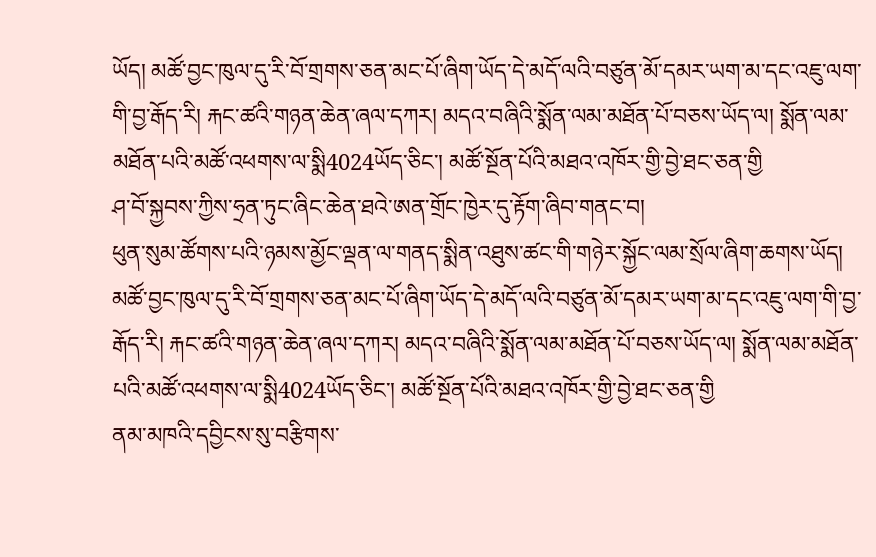ཡོད། མཚོ་བྱང་ཁུལ་དུ་རི་བོ་གྲགས་ཅན་མང་པོ་ཞིག་ཡོད་དེ་མདོ་ལའི་བཙུན་མོ་དམར་ཡག་མ་དང་འཇུ་ལག་གི་བྱ་རྒོད་རི། རྐང་ཚའི་གཉན་ཆེན་ཞལ་དཀར། མདའ་བཞིའི་སྨོན་ལམ་མཐོན་པོ་བཅས་ཡོད་ལ། སྨོན་ལམ་མཐོན་པའི་མཚོ་འཕགས་ལ་སྨི4024ཡོད་ཅིང་། མཚོ་སྔོན་པོའི་མཐའ་འཁོར་གྱི་བྱེ་ཐང་ཅན་གྱི
ཤ་བོ་སྐྱབས་ཀྱིས་ཧྲན་ཏུང་ཞིང་ཆེན་ཐའེ་ཨན་གྲོང་ཁྱེར་དུ་རྟོག་ཞིབ་གནང་བ།
ཕུན་སུམ་ཚོགས་པའི་ཉམས་མྱོང་ལྡན་ལ་གནད་སྨིན་འཐུས་ཚང་གི་གཉེར་སྐྱོང་ལམ་སྲོལ་ཞིག་ཆགས་ཡོད། མཚོ་བྱང་ཁུལ་དུ་རི་བོ་གྲགས་ཅན་མང་པོ་ཞིག་ཡོད་དེ་མདོ་ལའི་བཙུན་མོ་དམར་ཡག་མ་དང་འཇུ་ལག་གི་བྱ་རྒོད་རི། རྐང་ཚའི་གཉན་ཆེན་ཞལ་དཀར། མདའ་བཞིའི་སྨོན་ལམ་མཐོན་པོ་བཅས་ཡོད་ལ། སྨོན་ལམ་མཐོན་པའི་མཚོ་འཕགས་ལ་སྨི4024ཡོད་ཅིང་། མཚོ་སྔོན་པོའི་མཐའ་འཁོར་གྱི་བྱེ་ཐང་ཅན་གྱི
ནམ་མཁའི་དབྱིངས་སུ་བརྩིགས་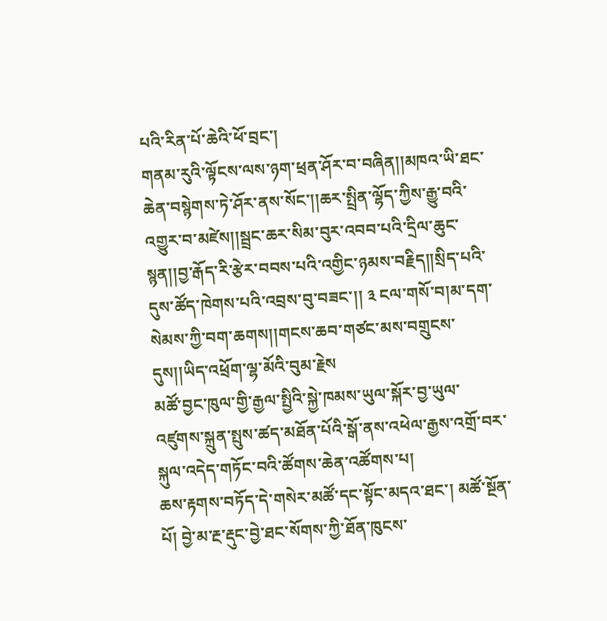པའི་རིན་པོ་ཆེའི་ཕོ་བྲང་།
གནམ་རུའི་ལྟོངས་ལས་ཉག་ཕྲན་ཤོར་བ་བཞིན།།མཁའ་ཡི་ཐང་ཆེན་བསྙེགས་ཏེ་ཤོར་ནས་སོང་།།ཆར་སྤྲིན་ལྷོད་ཀྱིས་རྒྱུ་བའི་འགྱུར་བ་མཛེས།།སྦྲང་ཆར་སིམ་བུར་འབབ་པའི་དྲིལ་ཆུང་སྙན།།བྱ་རྒོད་རི་རྩེར་བབས་པའི་འགྱིང་ཉམས་བརྗིད།།སྲིད་པའི་དུས་ཚོད་ཁེགས་པའི་འབྲས་བུ་བཟང་།། ༣ ངལ་གསོ་བ།མ་དག་སེམས་ཀྱི་བག་ཆགས།།གངས་ཆབ་གཙང་མས་བགྲུངས་དུས།།ཡིད་འཕྲོག་ལྷ་མོའི་བུམ་རྗེས
མཚོ་བྱང་ཁུལ་གྱི་རྒྱལ་སྤྱིའི་སྐྱེ་ཁམས་ཡུལ་སྐོར་བྱ་ཡུལ་འཛུགས་སྐྲུན་སྤུས་ཚད་མཐོན་པོའི་སྒོ་ནས་འཕེལ་རྒྱས་འགྲོ་བར་སྐུལ་འདེད་གཏོང་བའི་ཚོགས་ཆེན་འཚོགས་པ།
ཆས་རྟགས་བཏོད་དེ་གསེར་མཚོ་དང་སྟོང་མདའ་ཐང་། མཚོ་སྔོན་པོ། བྱེ་མ་རྔ་རྡུང་བྱེ་ཐང་སོགས་ཀྱི་ཐོན་ཁུངས་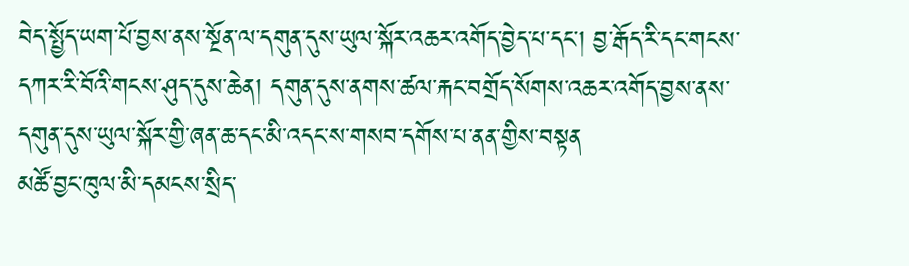བེད་སྤྱོད་ཡག་པོ་བྱས་ནས་སྔོན་ལ་དགུན་དུས་ཡུལ་སྐོར་འཆར་འགོད་བྱེད་པ་དང་། བྱ་རྒོད་རི་དང་གངས་དཀར་རི་བོའི་གངས་ཤུད་དུས་ཆེན། དགུན་དུས་ནགས་ཚལ་རྐང་བགྲོད་སོགས་འཆར་འགོད་བྱས་ནས་དགུན་དུས་ཡུལ་སྐོར་གྱི་ཞན་ཆ་དང་མི་འདང་ས་གསབ་དགོས་པ་ནན་གྱིས་བསྟན
མཚོ་བྱང་ཁུལ་མི་དམངས་སྲིད་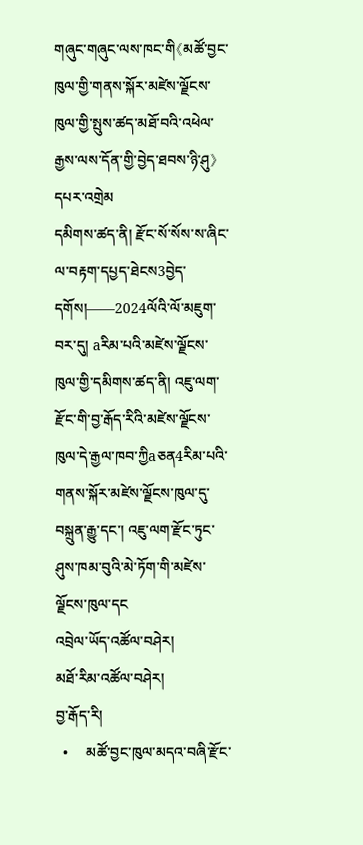གཞུང་གཞུང་ལས་ཁང་གི《མཚོ་བྱང་ཁུལ་གྱི་གནས་སྐོར་མཛེས་ལྗོངས་ཁུལ་གྱི་སྤུས་ཚད་མཐོ་བའི་འཕེལ་རྒྱས་ལས་དོན་གྱི་བྱེད་ཐབས་ཉི་ཤུ》དཔར་འགྲེམ
དམིགས་ཚད་ནི། རྫོང་སོ་སོས་ས་ཞིང་ལ་བརྟག་དཔྱད་ཐེངས3བྱེད་དགོས།——2024ལོའི་ལོ་མཇུག་བར་དུ། aརིམ་པའི་མཛེས་ལྗོངས་ཁུལ་གྱི་དམིགས་ཚད་ནི། འཇུ་ལག་རྫོང་གི་བྱ་རྒོད་རིའི་མཛེས་ལྗོངས་ཁུལ་དེ་རྒྱལ་ཁབ་ཀྱིaཅན4རིམ་པའི་གནས་སྐོར་མཛེས་ལྗོངས་ཁུལ་དུ་བསྐྲུན་རྒྱུ་དང་། འཇུ་ལག་རྫོང་ཏུང་ཤུས་ཁམ་བུའི་མེ་ཏོག་གི་མཛེས་ལྗོངས་ཁུལ་དང
འབྲེལ་ཡོད་འཚོལ་བཤེར།
མཐོ་རིམ་འཚོལ་བཤེར།
བྱ་རྒོད་རི།
  •     མཚོ་བྱང་ཁུལ་མདའ་བཞི་རྫོང་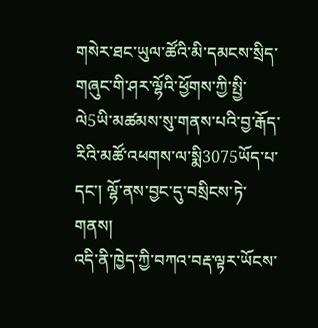གསེར་ཐང་ཡུལ་ཚོའི་མི་དམངས་སྲིད་གཞུང་གི་ཤར་ལྷོའི་ཕྱོགས་ཀྱི་སྤྱི་ལེ5ཡི་མཚམས་སུ་གནས་པའི་བྱ་རྒོད་རིའི་མཚོ་འཕགས་ལ་སྨི3075ཡོད་པ་དང་། ལྷོ་ནས་བྱང་དུ་བསྲིངས་ཏེ་གནས།
འདི་ནི་ཁྱེད་ཀྱི་བཀའ་བརྡ་ལྟར་ཡོངས་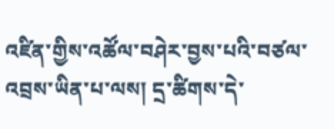འཛིན་གྱིས་འཚོལ་བཤེར་བྱས་པའི་བཙལ་འབྲས་ཡིན་པ་ལས། དྲ་ཚིགས་དེ་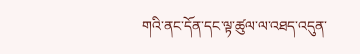གའི་ནང་དོན་དང་ལྟ་ཚུལ་ལ་འཐད་འདུན་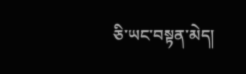ཅི་ཡང་བསྟན་མེད།